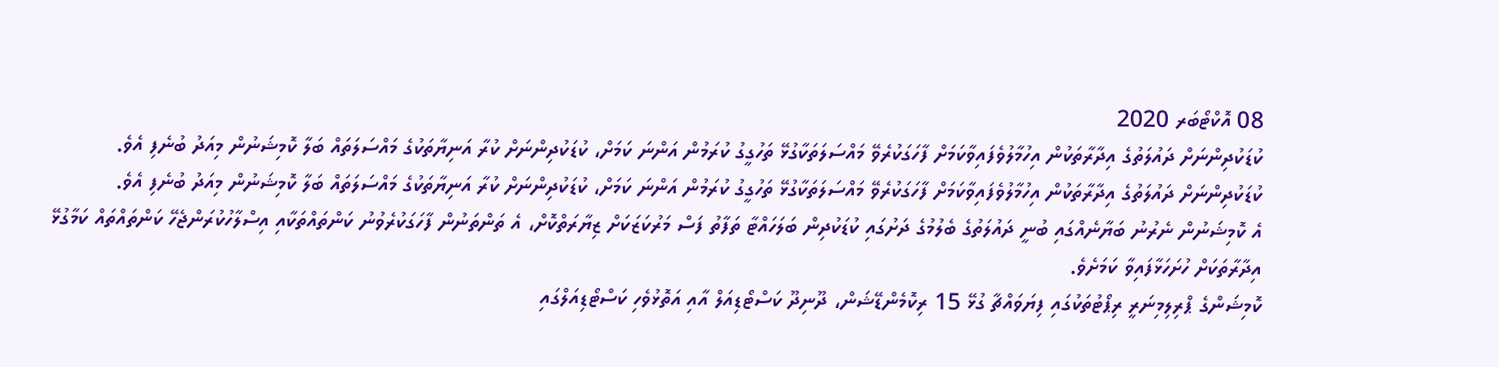08 އޮކްޓޯބަރ 2020
ކުޑަކުދިންނަށް ދައުލަތުގެ އިދާރާތަކުން އިހުމާލުވެފައިވާކަމަށް ފާހަގަކުރެވޭ މައްސަލަތަކާގުޅޭ ތަހުގީގު ކުރަމުން އަންނަ ކަމަށް، ކުޑަކުދިންނަށް ކުރާ އަނިޔާތަކުގެ މައްސަލަތައް ބަލާ ކޮމިޝަނުން މިއަދު ބުނެފި އެވެ.
ކުޑަކުދިންނަށް ދައުލަތުގެ އިދާރާތަކުން އިހުމާލުވެފައިވާކަމަށް ފާހަގަކުރެވޭ މައްސަލަތަކާގުޅޭ ތަހުގީގު ކުރަމުން އަންނަ ކަމަށް، ކުޑަކުދިންނަށް ކުރާ އަނިޔާތަކުގެ މައްސަލަތައް ބަލާ ކޮމިޝަނުން މިއަދު ބުނެފި އެވެ.
އެ ކޮމިޝަނުން ނެރުނު ބަޔާނެއްގައި ބުނީ ދައުލަތުގެ ބެލުމުގެ ދަށުގައި ކުޑަކުދިން ބަލަހައްޓާ ތަފާތު ފަސް މަރުކަޒަކަށް ޒިޔާރަތްކޮށް، އެ ތަންތަނުން ފާހަގަކުރެވުނު ކަންތައްތަކާއި އިސްލާހުކުރަންޖެހޭ ކަންތައްތައް ކަމާގުޅޭ އިދާރާތަކަށް ހުށަހަޅާފައިވާ ކަމަށެވެ.
ކޮމިޝަންގެ ޕްރިލިމިނަރީ ރިޕޯޓުތަކުގައި ފިޔަވައްޗާ ގުޅޭ 15 ރިކޮމެންޑޭޝަން، ދޫނިދޫ ކަސްޓޯޑިއަލް އާއި އަތޮޅުވެހި ކަސްޓޯޑިއަލްގައި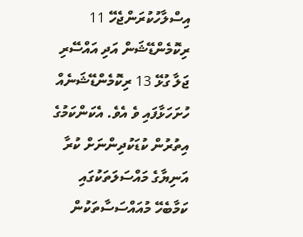އިސްލާހުކުރަންޖެހޭ 11 ރިކޮމެންޑޭޝަން އަދި އައްސޭރި ޖަލާ ގުޅޭ 13 ރިކޮމެންޑޭޝަނެއް ހުށަހަޅާފައި ވެ އެވެ. އެކަންކަމުގެ އިތުރުން ކުޑަކުދިންނަށް ކުރާ އަނިޔާގެ މައްސަލަތަކުގައި ކަމާބެހޭ މުއައްސަސާތަކުން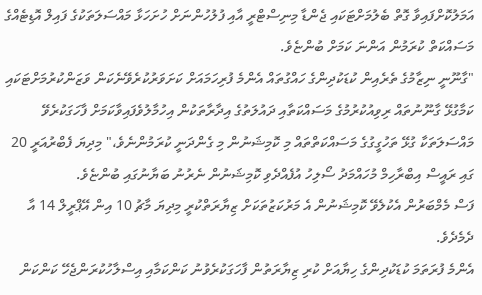އަމަލުކޮށްފައިވާ ގޮތް ބެލުމަށްޓަކައި ޖެންޑާ މިނިސްޓްރީ އާއި ފުލުހުންނަށް ހުށަހަޅާ މައްސަލަތަކުގެ ފައިލް އޮޑިޓެއްގެ މަސައްކަތް ކުރަމުން އަންނަ ކަމަށް ބުންޏެވެ.
"ގާނޫނީ ނިޒާމުގެ ތެރެއިން ކުޑަކުދިންގެ ހައްގުތައް އެންމެ ފުރިހަމައަށް ކަށަވަރުކުރެވޭނެކަން ވަޒަންކުރުމަށްޓަކައި ކަމާގުޅޭ ގާނޫނުތައް ރިވިއުކުރުމުގެ މަސައްކަތާއި ދައުލަތުގެ އިދާރާތަކުން އިހުމާލުވެފައިވާކަމަށް ފާހަގަކުރެވޭ މައްސަލަތަކާ ގުޅޭ ތަހުގީގުގެ މަސައްކަތްތައް މި ކޮމިޝަނުން މި ގެންދަނީ ކުރަމުންނެވެ،" މިދިޔަ ފެބްރުއަރީ 20 ގައި ރައީސް އިބްރާހިމް މުހައްމަދު ސޯލިހު އުފެއްދެވި ކޮމިޝަނުން ނެރުނު ބަޔާނުގައި ބުންޏެވެ.
ފަސް މެމްބަރުން އެކުލެވޭ ކޮމިޝަނުން އެ މަރުކަޒުތަކަށް ޒިޔާރަތްކުރީ މިދިޔަ މާޗު 10 އިން އޭޕްރީލް 14 އާ ދެމެދެވެ.
އެންމެ ފުރަތަމަ ކުޑަކުދިންގެ ހިޔާއަށް ކުރި ޒިޔާރަތުން ފާހަގަކުރެވުނު ކަންކަމާއި އިސްލާހުކުރަންޖެހޭ ކަންކަން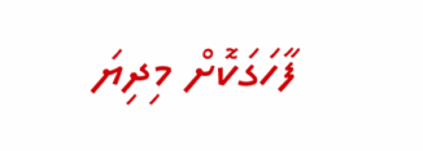ފާހަގަކޮށް މިދިޔަ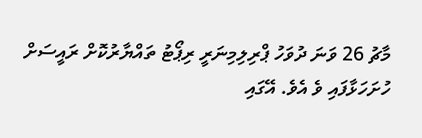މާޗު 26 ވަނަ ދުވަހު ޕްރިލިމިނަރީ ރިޕޯޓު ތައްޔާރުކޮށް ރައީސަށް ހުށަހަޅާފައި ވެ އެވެ. އޭގައި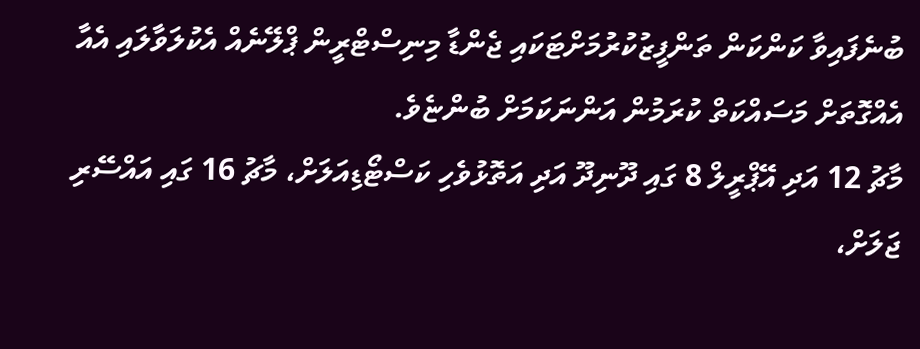ބުނެފައިވާ ކަންކަން ތަންފީޒުކުރުމަށްޓަކައި ޖެންޑާ މިނިސްޓްރީން ޕްލޭނެއް އެކުލަވާލައި އެއާ އެއްގޮތަށް މަސައްކަތް ކުރަމުން އަންނަކަމަށް ބުންޏެވެ.
މާޗު 12 އަދި އޭޕްރީލް 8 ގައި ދޫނިދޫ އަދި އަތޮޅުވެހި ކަސްޓޯޑިއަލަށް، މާޗު 16 ގައި އައްސޭރި ޖަލަށް،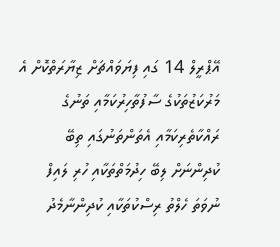އޭޕްރީލް 14 ގައި ފިޔަވައްޗަށް ޒިޔާރަތްކޮށް އެ މަރުކަޒުތަކުގެ ސާފުތާހިރުކަމާއި ތަނުގެ ރައްކާތެރިކަމާއި އެތަންތަނުގައި ތިބޭ ކުދިންނަށް ލިބޭ ހިދުމަތްތަކާއި ހުރި ލައިފް ނުވަތަ ހެލްތު ރިސްކުތަކާއި ކުދިންނާމެދު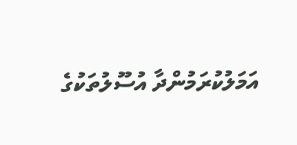އަމަލުކުރަމުންދާ އުސޫލުތަކުގެ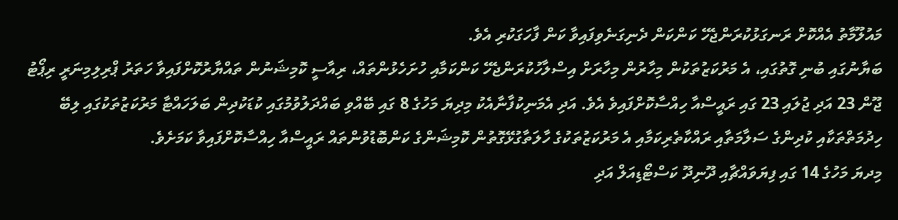މައުލޫމާތު އެއްކޮށް ރަނގަޅުކުރަންޖެހޭ ކަންކަން ދެނިގަނެވިފައިވާ ކަން ފާހަގަކުރި އެވެ.
ބަޔާނުގައި ބުނި ގޮތުގައި، އެ މަރުކަޒުތަކުން މިހާރުން މިހާރަށް އިސްލާހުކުރަންޖެހޭ ކަންކަމާއި ހުށަހެޅުންތައް، ރިއާސީ ކޮމިޝަނުން ތައްޔާރުކޮށްފައިވާ ހަތަރު ޕްރިލިމިނަރީ ރިޕޯޓު ޖޫން 23 އަދި ޖުލައި 23 ގައި ރައީސްއާ ހިއްސާކޮށްފައިވެ އެވެ. އަދި އެމަނިކުފާނާއެކު މިދިޔަ މަހުގެ 8 ގައި ބޭއްވި ބައްދަލުވުމުގައި ކުޑަކުދިން ބަލަހައްޓާ މަރުކަޒުތަކުގައި ލިބޭ ހިދުމަތްތަކާއި ކުދިންގެ ސަލާމަތާއި ރައްކާތެރިކަމާއި އެ މަރުކަޒުތަކުގެ ހާލަތާގުޅޭގޮތުން ކޮމިޝަންގެ ކަންބޮޑުވުންތައް ރައީސްއާ ހިއްސާކޮށްފައިވާ ކަމަށެވެ.
މިދޔަ މަހުގެ 14 ގައި ފިޔަވައްޗާއި ދޫނިދޫ ކަސްޓޯޑިއަލް އަދި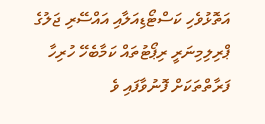އަތޮޅުވެހި ކަސްޓޯޑިއަލާއި އައްސޭރި ޖަލުގެ ޕްރިލިމިނަރީ ރިޕޯޓުތައް ކަމާބެހޭ ހުރިހާ ފަރާތްތަކަށް ފޮނުވާފައި ވެ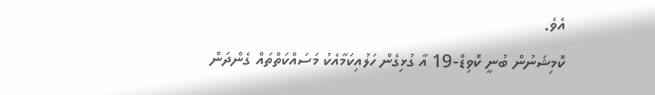އެވެ.
ކޮމިޝަނުން ބުނީ ކޮވިޑް-19 އާ ގުޅިގެން ހަލުއިކަމާއެކު މަސައްކަތްތައް ގެންދަން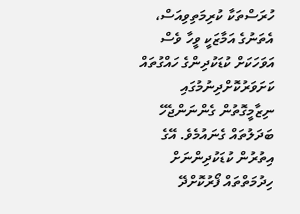ހުރަސްތަކާ ކުރިމަތިވިއަސް، އެތަނުގެ އަމާޒަކީ ވީހާ ވެސް އަވަހަކަށް ކުޑަކުދިންގެ ހައްގުތައް ކަށަވަރުކޮށްދިނުމުގައި ނިޒާމީގޮތުން ގެންނަންޖެހޭ ބަދަލުތައް ގެނައުމެވެ. އޭގެ އިތުރުން ކުޑަކުދިންނަށް ހިދުމަތްތައް ފޯރުކޮށްދޭ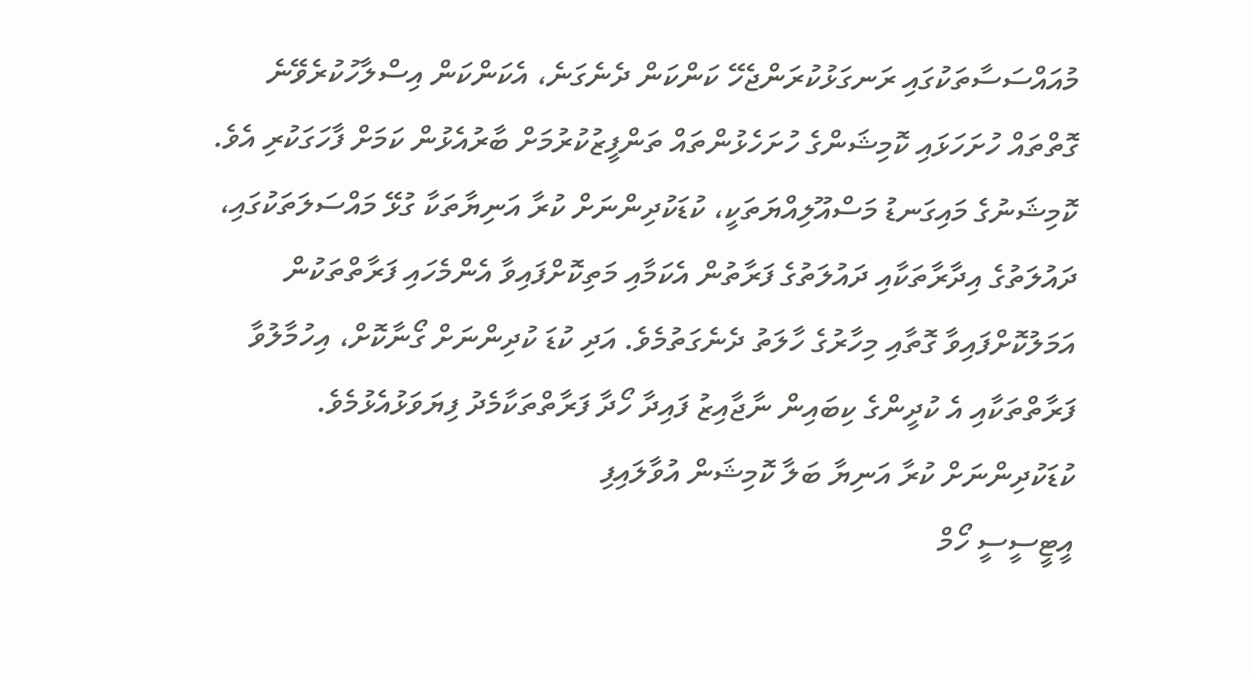މުއައްސަސާތަކުގައި ރަނގަޅުކުރަންޖެހޭ ކަންކަން ދެނެގަނެ، އެކަންކަން އިސްލާހުކުރެވޭނެ ގޮތްތައް ހުށަހަޅައި ކޮމިޝަންގެ ހުށަހެޅުންތައް ތަންފީޒުކުރުމަށް ބާރުއެޅުން ކަމަށް ފާހަގަކުރި އެވެ.
ކޮމިޝަނުގެ މައިގަނޑު މަސްއޫލިއްޔަތަކީ، ކުޑަކުދިންނަށް ކުރާ އަނިޔާތަކާ ގުޅޭ މައްސަލަތަކުގައި، ދައުލަތުގެ އިދާރާތަކާއި ދައުލަތުގެ ފަރާތުން އެކަމާއި މަތިކޮށްފައިވާ އެންމެހައި ފަރާތްތަކުން އަމަލުކޮށްފައިވާ ގޮތާއި މިހާރުގެ ހާލަތު ދެނެގަތުމެވެ. އަދި ކުޑަ ކުދިންނަށް ގޯނާކޮށް، އިހުމާލުވާ ފަރާތްތަކާއި އެ ކުދީންގެ ކިބައިން ނާޖާއިޒު ފައިދާ ހޯދާ ފަރާތްތަކާމެދު ފިޔަވަޅުއެޅުމެވެ.
ކުޑަކުދިންނަށް ކުރާ އަނިޔާ ބަލާ ކޮމިޝަން އުވާލައިފި
އީޓީސީސީ ހޯމް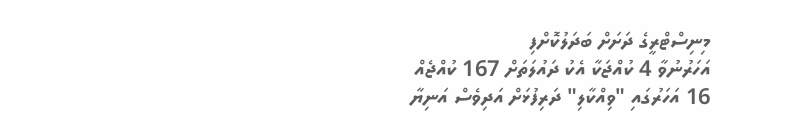މިނިސްޓްރީގެ ދަށަށް ބަދަލުކޮށްފި
އަހަރުނުވާ 4 ކުއްޖަކާ އެކު ދައުލަތަށް 167 ކުއްޖެއް
16 އަހަރުގައި "ވިއްކާލި" ދަރިފުޅަށް އަދިވެސް އަނިޔާ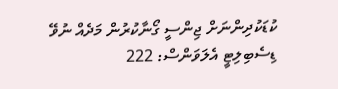ކުޑަކުދިންނަށް ޖިންސީ ގޯނާކުރުން މަދެއް ނުވޭ
ޑިސެބިލިޓީ އެލަވަންސް: 222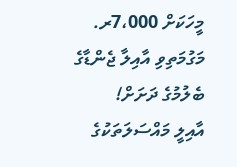މީހަކަށް 7،000ރ.
މަގުމަތިވި އާއިލާ ޖެންޑާގެ ބެލުމުގެ ދަށަށް!
އާއިލީ މައްސަލަތަކުގެ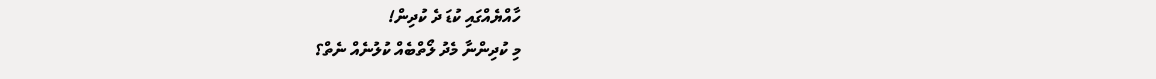ހާއްޔެއްގައި ކުޑަ ދެ ކުދިން!
މި ކުދިންނާ މެދު ލޯތްބެއް ކުލުނެއް ނެތް؟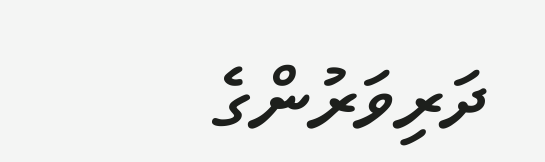ދަރިވަރުންގެ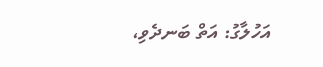އަހުލާގު: އަތް ބަނދެވި،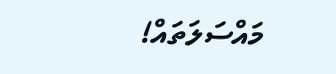މައްސަލަތައް!